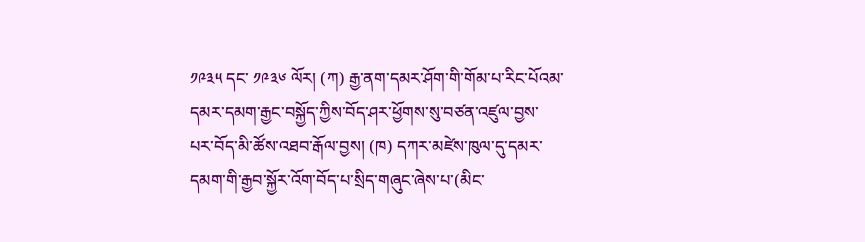༡༩༣༥ དང་ ༡༩༣༦ ལོར། (ཀ) རྒྱ་ནག་དམར་ཤོག་གི་གོམ་པ་རིང་པོའམ་དམར་དམག་རྒྱང་བསྐྱོད་ཀྱིས་བོད་ཤར་ཕྱོགས་སུ་བཙན་འཛུལ་བྱས་པར་བོད་མི་ཚོས་འཐབ་རྒོལ་བྱས། (ཁ) དཀར་མཛེས་ཁུལ་དུ་དམར་དམག་གི་རྒྱབ་སྐྱོར་འོག་བོད་པ་སྲིད་གཞུང་ཞེས་པ་(མིང་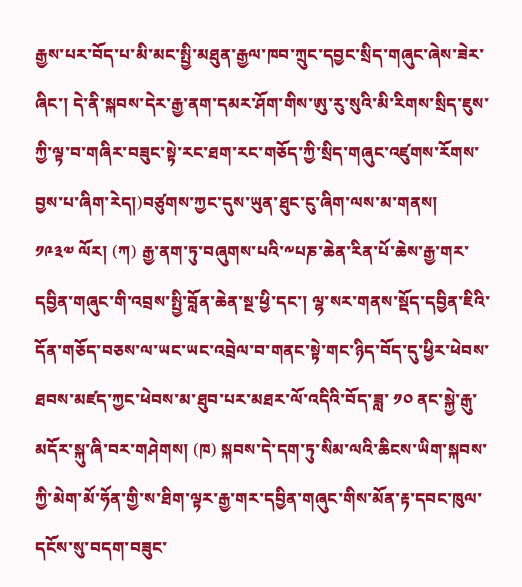རྒྱས་པར་བོད་པ་མི་མང་སྤྱི་མཐུན་རྒྱལ་ཁབ་ཀྲུང་དབྱང་སྲིད་གཞུང་ཞེས་ཟེར་ཞིང་། དེ་ནི་སྐབས་དེར་རྒྱ་ནག་དམར་ཤོག་གིས་ཨུ་རུ་སུའི་མི་རིགས་སྲིད་ཇུས་ཀྱི་ལྟ་བ་གཞིར་བཟུང་སྟེ་རང་ཐག་རང་གཅོད་ཀྱི་སྲིད་གཞུང་འཛུགས་རོགས་བྱས་པ་ཞིག་རེད།)བཙུགས་ཀྱང་དུས་ཡུན་ཐུང་ངུ་ཞིག་ལས་མ་གནས།
༡༩༣༧ ལོར། (ཀ) རྒྱ་ནག་ཏུ་བཞུགས་པའི་༸པཎ་ཆེན་རིན་པོ་ཆེས་རྒྱ་གར་དབྱིན་གཞུང་གི་འབྲས་སྤྱི་བློན་ཆེན་སྔ་ཕྱི་དང་། ལྷ་སར་གནས་སྡོད་དབྱིན་ཇིའི་དོན་གཅོད་བཅས་ལ་ཡང་ཡང་འབྲེལ་བ་གནང་སྟེ་གང་ཉིད་བོད་དུ་ཕྱིར་ཕེབས་ཐབས་མཛད་ཀྱང་ཕེབས་མ་ཐུབ་པར་མཐར་ལོ་འདིའི་བོད་ཟླ་ ༡༠ ནང་སྐྱེ་རྒུ་མདོར་སྐུ་ཞི་བར་གཤེགས། (ཁ) སྐབས་དེ་དག་ཏུ་སིམ་ལའི་ཆིངས་ཡིག་སྐབས་ཀྱི་མེག་མོ་ཧོན་གྱི་ས་ཐིག་ལྟར་རྒྱ་གར་དབྱིན་གཞུང་གིས་མོན་རྟ་དབང་ཁུལ་དངོས་སུ་བདག་བཟུང་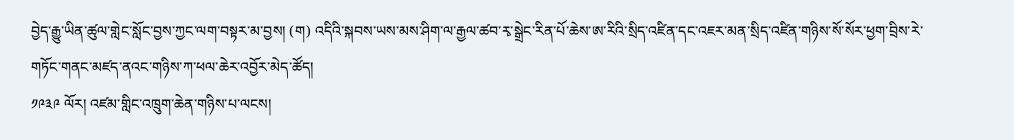བྱེད་རྒྱུ་ཡིན་ཚུལ་གླེང་སློང་བྱས་ཀྱང་ལག་བསྟར་མ་བྱས། (ག) འདིའི་སྐབས་ཡས་མས་ཤིག་ལ་རྒྱལ་ཚབ་རྭ་སྒྲེང་རིན་པོ་ཆེས་ཨ་རིའི་སྲིད་འཛིན་དང་འཇར་མན་སྲིད་འཛིན་གཉིས་སོ་སོར་ཕྱག་བྲིས་རེ་གཏོང་གནང་མཛད་ནའང་གཉིས་ཀ་ཕལ་ཆེར་འབྱོར་མེད་ཚོད།
༡༩༣༩ ལོར། འཛམ་གླིང་འཁྲུག་ཆེན་གཉིས་པ་ལངས།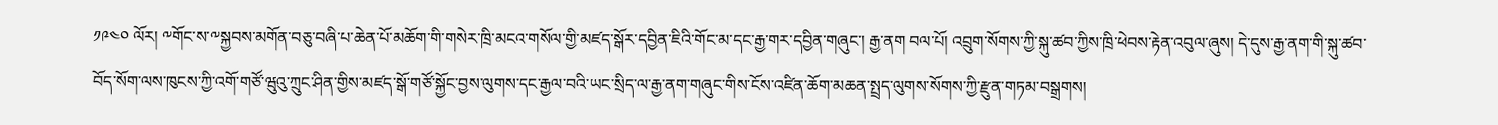༡༩༤༠ ལོར། ༸གོང་ས་༸སྐྱབས་མགོན་བཅུ་བཞི་པ་ཆེན་པོ་མཆོག་གི་གསེར་ཁྲི་མངའ་གསོལ་གྱི་མཛད་སྒོར་དབྱིན་ཇིའི་གོང་མ་དང་རྒྱ་གར་དབྱིན་གཞུང་། རྒྱ་ནག བལ་པོ། འབྲུག་སོགས་ཀྱི་སྐུ་ཚབ་ཀྱིས་ཁྲི་ཕེབས་རྟེན་འབུལ་ཞུས། དེ་དུས་རྒྱ་ནག་གི་སྐུ་ཚབ་བོད་སོག་ལས་ཁུངས་ཀྱི་འགོ་གཙོ་ཝུའུ་ཀྲུང་ཤིན་གྱིས་མཛད་སྒོ་གཙོ་སྐྱོང་བྱས་ལུགས་དང་རྒྱལ་བའི་ཡང་སྲིད་ལ་རྒྱ་ནག་གཞུང་གིས་ངོས་འཛིན་ཆོག་མཆན་སྤྲད་ལུགས་སོགས་ཀྱི་རྫུན་གཏམ་བསྒྲགས།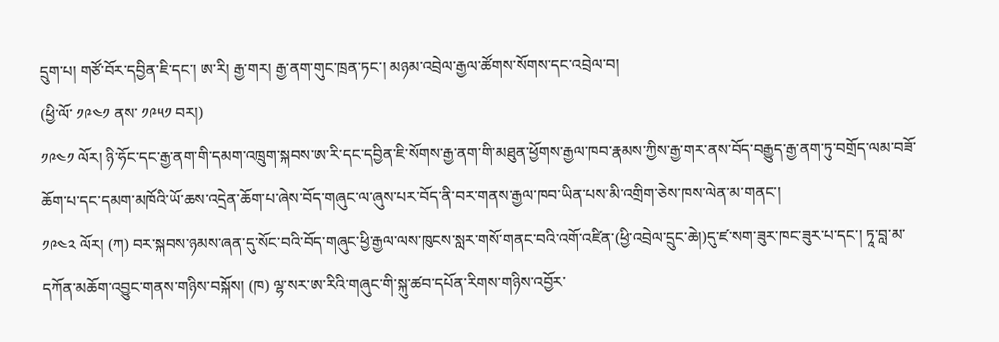དྲུག་པ། གཙོ་བོར་དབྱིན་ཇི་དང་། ཨ་རི། རྒྱ་གར། རྒྱ་ནག་གུང་ཁྲན་ཏང་། མཉམ་འབྲེལ་རྒྱལ་ཚོགས་སོགས་དང་འབྲེལ་བ།
(ཕྱི་ལོ་ ༡༩༤༡ ནས་ ༡༩༥༡ བར།)
༡༩༤༡ ལོར། ཉི་ཧོང་དང་རྒྱ་ནག་གི་དམག་འཁྲུག་སྐབས་ཨ་རི་དང་དབྱིན་ཇི་སོགས་རྒྱ་ནག་གི་མཐུན་ཕྱོགས་རྒྱལ་ཁབ་རྣམས་ཀྱིས་རྒྱ་གར་ནས་བོད་བརྒྱུད་རྒྱ་ནག་ཏུ་བགྲོད་ལམ་བཟོ་ཆོག་པ་དང་དམག་མཁོའི་ཡོ་ཆས་འདྲེན་ཆོག་པ་ཞེས་བོད་གཞུང་ལ་ཞུས་པར་བོད་ནི་བར་གནས་རྒྱལ་ཁབ་ཡིན་པས་མི་འགྲིག་ཅེས་ཁས་ལེན་མ་གནང་།
༡༩༤༢ ལོར། (ཀ) བར་སྐབས་ཉམས་ཞན་དུ་སོང་བའི་བོད་གཞུང་ཕྱི་རྒྱལ་ལས་ཁུངས་སླར་གསོ་གནང་བའི་འགོ་འཛིན་(ཕྱི་འབྲེལ་དྲུང་ཆེ།)དུ་ཛ་སག་ཟུར་ཁང་ཟུར་པ་དང་། ཏཱ་བླ་མ་དཀོན་མཆོག་འབྱུང་གནས་གཉིས་བསྐོས། (ཁ) ལྷ་སར་ཨ་རིའི་གཞུང་གི་སྐུ་ཚབ་དཔོན་རིགས་གཉིས་འབྱོར་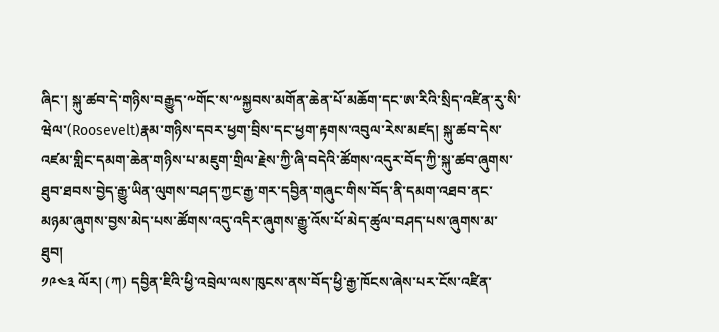ཞིང་། སྐུ་ཚབ་དེ་གཉིས་བརྒྱུད་༸གོང་ས་༸སྐྱབས་མགོན་ཆེན་པོ་མཆོག་དང་ཨ་རིའི་སྲིད་འཛིན་རུ་སི་ཝེལ་(Roosevelt)རྣམ་གཉིས་དབར་ཕྱག་བྲིས་དང་ཕྱག་རྟགས་འབུལ་རེས་མཛད། སྐུ་ཚབ་དེས་འཛམ་གླིང་དམག་ཆེན་གཉིས་པ་མཇུག་གྲིལ་རྗེས་ཀྱི་ཞི་བདེའི་ཚོགས་འདུར་བོད་ཀྱི་སྐུ་ཚབ་ཞུགས་ཐུབ་ཐབས་བྱེད་རྒྱུ་ཡིན་ལུགས་བཤད་ཀྱང་རྒྱ་གར་དབྱིན་གཞུང་གིས་བོད་ནི་དམག་འཐབ་ནང་མཉམ་ཞུགས་བྱས་མེད་པས་ཚོགས་འདུ་འདིར་ཞུགས་རྒྱུ་འོས་པོ་མེད་ཚུལ་བཤད་པས་ཞུགས་མ་ཐུབ།
༡༩༤༣ ལོར། (ཀ) དབྱིན་ཇིའི་ཕྱི་འབྲེལ་ལས་ཁུངས་ནས་བོད་ཕྱི་རྒྱ་ཁོངས་ཞེས་པར་ངོས་འཛིན་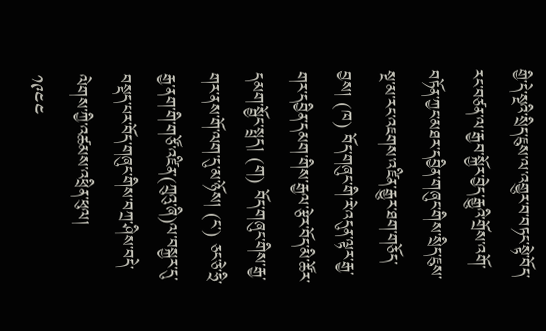གྱི་དེ་སྔའི་སྲིད་ཇུས་ལ་འགྱུར་བ་བཏང་སྟེ་བོད་རང་བཙན་ལ་རྒྱབ་སྐྱོར་བྱེད་རྒྱུའི་གྲོས་འགོ་བཏོན་ཀྱང་མཐར་དབྱིན་གཞུང་གིས་སྲིད་ཇུས་སྔ་མ་རང་འཇགས་འཛིན་རྒྱུར་ཐག་གཅོད་བྱས། (ཁ) བོད་གཞུང་གི་རེ་འདུན་ལྟར་རྒྱ་གར་དབྱིན་དམག་གིས་རྒྱལ་རྩེར་བོད་མི་ཚོར་དམག་སྦྱོང་སྤྲད། (ག) བོད་གཞུང་གིས་རྒྱ་གར་ནས་གོ་ལག་དུ་མ་ཉོས། (ང་) ཅང་ཅེ་ཧྲི་རྒྱ་ནག་གི་གཙོ་འཛིན་(ཀྲུའུ་ཞི)ལ་བསྐྱར་དུ་བསྡད་པར་བོད་གཞུང་གིས་བཀྲ་ཤིས་བདེ་ལེགས་ཀྱི་འཚམས་འཕྲིན་ཕུལ།
༡༩༤༤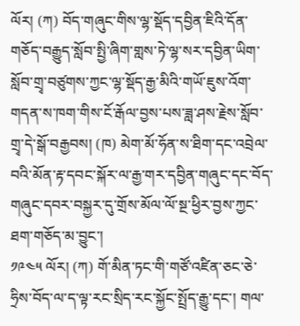ལོར། (ཀ) བོད་གཞུང་གིས་ལྷ་སྡོད་དབྱིན་ཇིའི་དོན་གཅོད་བརྒྱུད་སློབ་སྤྱི་ཞིག་གླས་ཏེ་ལྷ་སར་དབྱིན་ཡིག་སློབ་གྲྭ་བཙུགས་ཀྱང་ལྷ་སྡོད་རྒྱ་མིའི་གཡོ་ཇུས་འོག་གདན་ས་ཁག་གིས་ངོ་རྒོལ་བྱས་པས་ཟླ་ཤས་རྗེས་སློབ་གྲྭ་དེ་སྒོ་བརྒྱབས། (ཁ) མེག་མོ་ཧོན་ས་ཐིག་དང་འབྲེལ་བའི་མོན་རྟ་དབང་སྐོར་ལ་རྒྱ་གར་དབྱིན་གཞུང་དང་བོད་གཞུང་དབར་བསྐྱར་དུ་གྲོས་མོལ་ལོ་སྔ་ཕྱིར་བྱས་ཀྱང་ཐག་གཅོད་མ་བྱུང་།
༡༩༤༥ ལོར། (ཀ) གོ་མིན་ཏང་གི་གཙོ་འཛིན་ཅང་ཅེ་ཧྲིས་བོད་ལ་ད་ལྟ་རང་སྲིད་རང་སྐྱོང་སྤྲོད་རྒྱུ་དང་། གལ་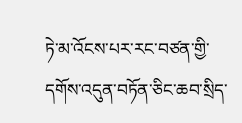ཏེ་མ་འོངས་པར་རང་བཙན་གྱི་དགོས་འདུན་བཏོན་ཅིང་ཆབ་སྲིད་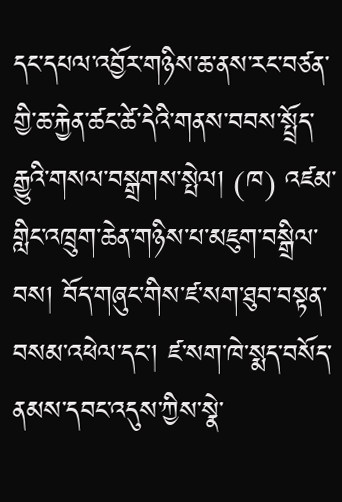དང་དཔལ་འབྱོར་གཉིས་ཆ་ནས་རང་བཙན་གྱི་ཆ་རྐྱེན་ཚང་ཚེ་དེའི་གནས་བབས་སྤྲོད་རྒྱུའི་གསལ་བསྒྲགས་སྤེལ། (ཁ) འཛམ་གླིང་འཁྲུག་ཆེན་གཉིས་པ་མཇུག་བསྒྲིལ་བས། བོད་གཞུང་གིས་ཛ་སག་ཐུབ་བསྟན་བསམ་འཕེལ་དང་། ཛ་སག་ཁེ་སྨད་བསོད་ནམས་དབང་འདུས་ཀྱིས་སྣེ་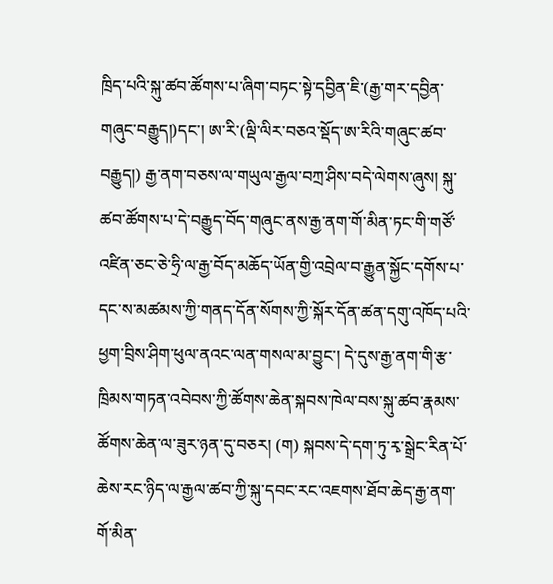ཁྲིད་པའི་སྐུ་ཚབ་ཚོགས་པ་ཞིག་བཏང་སྟེ་དབྱིན་ཇི་(རྒྱ་གར་དབྱིན་གཞུང་བརྒྱུད།)དང་། ཨ་རི་(ལྡི་ལིར་བཅའ་སྡོད་ཨ་རིའི་གཞུང་ཚབ་བརྒྱུད།) རྒྱ་ནག་བཅས་ལ་གཡུལ་རྒྱལ་བཀྲ་ཤིས་བདེ་ལེགས་ཞུས། སྐུ་ཚབ་ཚོགས་པ་དེ་བརྒྱུད་བོད་གཞུང་ནས་རྒྱ་ནག་གོ་མིན་ཏང་གི་གཙོ་འཛིན་ཅང་ཅེ་ཧྲི་ལ་རྒྱ་བོད་མཆོད་ཡོན་གྱི་འབྲེལ་བ་རྒྱུན་སྐྱོང་དགོས་པ་དང་ས་མཚམས་ཀྱི་གནད་དོན་སོགས་ཀྱི་སྐོར་དོན་ཚན་དགུ་འཁོད་པའི་ཕྱག་བྲིས་ཤིག་ཕུལ་ནའང་ལན་གསལ་མ་བྱུང་། དེ་དུས་རྒྱ་ནག་གི་རྩ་ཁྲིམས་གཏན་འབེབས་ཀྱི་ཚོགས་ཆེན་སྐབས་ཁེལ་བས་སྐུ་ཚབ་རྣམས་ཚོགས་ཆེན་ལ་ཟུར་ཉན་དུ་བཅར། (ག) སྐབས་དེ་དག་ཏུ་རྭ་སྒྲེང་རིན་པོ་ཆེས་རང་ཉིད་ལ་རྒྱལ་ཚབ་ཀྱི་སྐུ་དབང་རང་འཇགས་ཐོབ་ཆེད་རྒྱ་ནག་གོ་མིན་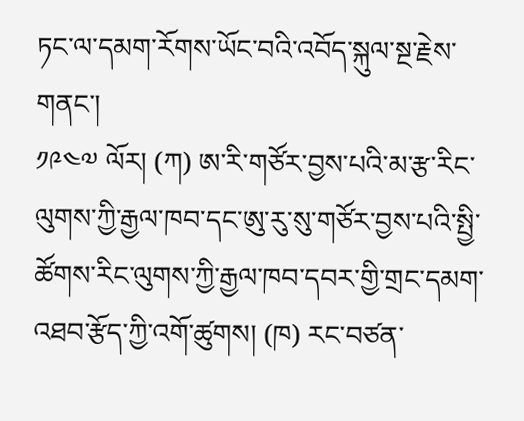ཏང་ལ་དམག་རོགས་ཡོང་བའི་འབོད་སྐུལ་སྔ་རྗེས་གནང་།
༡༩༤༧ ལོར། (ཀ) ཨ་རི་གཙོར་བྱས་པའི་མ་རྩ་རིང་ལུགས་ཀྱི་རྒྱལ་ཁབ་དང་ཨུ་རུ་སུ་གཙོར་བྱས་པའི་སྤྱི་ཚོགས་རིང་ལུགས་ཀྱི་རྒྱལ་ཁབ་དབར་གྱི་གྲང་དམག་འཐབ་རྩོད་ཀྱི་འགོ་ཚུགས། (ཁ) རང་བཙན་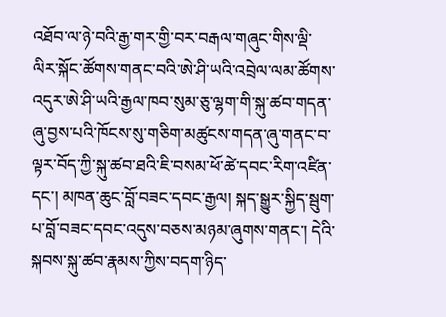འཐོབ་ལ་ཉེ་བའི་རྒྱ་གར་གྱི་བར་བརྒལ་གཞུང་གིས་ལྡི་ལིར་སྐོང་ཚོགས་གནང་བའི་ཨེ་ཤི་ཡའི་འབྲེལ་ལམ་ཚོགས་འདུར་ཨེ་ཤི་ཡའི་རྒྱལ་ཁབ་སུམ་ཅུ་ལྷག་གི་སྐུ་ཚབ་གདན་ཞུ་བྱས་པའི་ཁོངས་སུ་གཅིག་མཚུངས་གདན་ཞུ་གནང་བ་ལྟར་བོད་ཀྱི་སྐུ་ཚབ་ཐའི་ཇི་བསམ་ཕོ་ཚེ་དབང་རིག་འཛིན་དང་། མཁན་ཆུང་བློ་བཟང་དབང་རྒྱལ། སྐད་སྒྱུར་སྐྱིད་སྦུག་པ་བློ་བཟང་དབང་འདུས་བཅས་མཉམ་ཞུགས་གནང་། དེའི་སྐབས་སྐུ་ཚབ་རྣམས་ཀྱིས་བདག་ཉིད་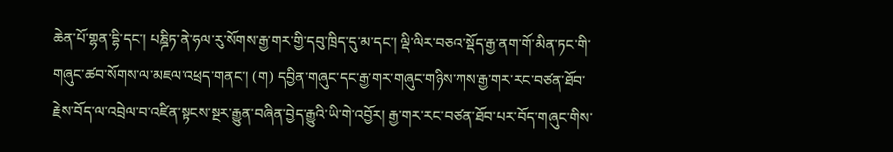ཆེན་པོ་གྷན་དྷི་དང་། པཎྜིཏ་ནེ་ཧལ་རུ་སོགས་རྒྱ་གར་གྱི་དབུ་ཁྲིད་དུ་མ་དང་། ལྡི་ལིར་བཅའ་སྡོད་རྒྱ་ནག་གོ་མིན་ཏང་གི་གཞུང་ཚབ་སོགས་ལ་མཇལ་འཕྲད་གནང་། (ག) དབྱིན་གཞུང་དང་རྒྱ་གར་གཞུང་གཉིས་ཀས་རྒྱ་གར་རང་བཙན་ཐོབ་རྗེས་བོད་ལ་འབྲེལ་བ་འཛིན་སྟངས་སྔར་རྒྱུན་བཞིན་བྱེད་རྒྱུའི་ཡི་གེ་འབྱོར། རྒྱ་གར་རང་བཙན་ཐོབ་པར་བོད་གཞུང་གིས་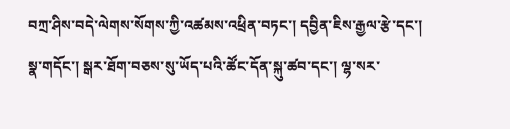བཀྲ་ཤིས་བདེ་ལེགས་སོགས་ཀྱི་འཚམས་འཕྲིན་བཏང་། དབྱིན་ཇིས་རྒྱལ་རྩེ་དང་། སྣ་གདོང་། སྒར་ཐོག་བཅས་སུ་ཡོད་པའི་ཚོང་དོན་སྐུ་ཚབ་དང་། ལྷ་སར་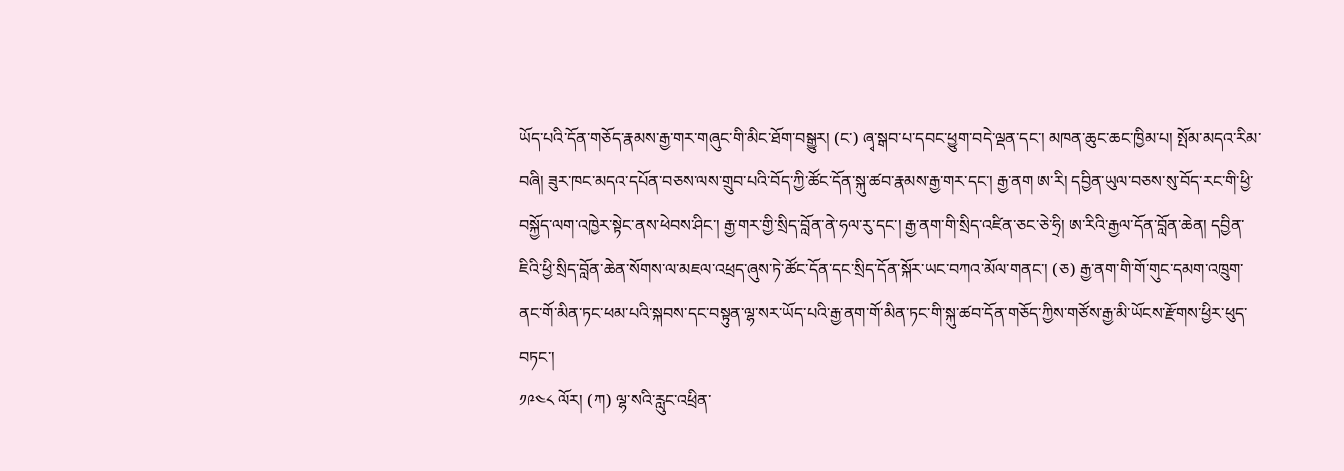ཡོད་པའི་དོན་གཅོད་རྣམས་རྒྱ་གར་གཞུང་གི་མིང་ཐོག་བསྒྱུར། (ང་) ཞྭ་སྒབ་པ་དབང་ཕྱུག་བདེ་ལྡན་དང་། མཁན་ཆུང་ཆང་ཁྱིམ་པ། སྤོམ་མདའ་རིམ་བཞི། ཟུར་ཁང་མདའ་དཔོན་བཅས་ལས་གྲུབ་པའི་བོད་ཀྱི་ཚོང་དོན་སྐུ་ཚབ་རྣམས་རྒྱ་གར་དང་། རྒྱ་ནག ཨ་རི། དབྱིན་ཡུལ་བཅས་སུ་བོད་རང་གི་ཕྱི་བསྐྱོད་ལག་འཁྱེར་སྟེང་ནས་ཕེབས་ཤིང་། རྒྱ་གར་གྱི་སྲིད་བློན་ནེ་ཧལ་རུ་དང་། རྒྱ་ནག་གི་སྲིད་འཛིན་ཅང་ཅེ་ཧྲི། ཨ་རིའི་རྒྱལ་དོན་བློན་ཆེན། དབྱིན་ཇིའི་ཕྱི་སྲིད་བློན་ཆེན་སོགས་ལ་མཇལ་འཕྲད་ཞུས་ཏེ་ཚོང་དོན་དང་སྲིད་དོན་སྐོར་ཡང་བཀའ་མོལ་གནང་། (ཅ) རྒྱ་ནག་གི་གོ་གུང་དམག་འཁྲུག་ནང་གོ་མིན་ཏང་ཕམ་པའི་སྐབས་དང་བསྟུན་ལྷ་སར་ཡོད་པའི་རྒྱ་ནག་གོ་མིན་ཏང་གི་སྐུ་ཚབ་དོན་གཅོད་ཀྱིས་གཙོས་རྒྱ་མི་ཡོངས་རྫོགས་ཕྱིར་ཕུད་བཏང་།
༡༩༤༨ ལོར། (ཀ) ལྷ་སའི་རླུང་འཕྲིན་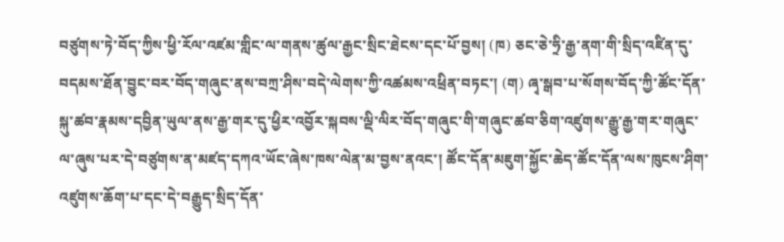བཙུགས་ཏེ་བོད་ཀྱིས་ཕྱི་རོལ་འཛམ་གླིང་ལ་གནས་ཚུལ་རྒྱང་སྲིང་ཐེངས་དང་པོ་བྱས། (ཁ) ཅང་ཅེ་ཧྲི་རྒྱ་ནག་གི་སྲིད་འཛིན་དུ་བདམས་ཐོན་བྱུང་བར་བོད་གཞུང་ནས་བཀྲ་ཤིས་བདེ་ལེགས་ཀྱི་འཚམས་འཕྲིན་བཏང་། (ག) ཞྭ་སྒབ་པ་སོགས་བོད་ཀྱི་ཚོང་དོན་སྐུ་ཚབ་རྣམས་དབྱིན་ཡུལ་ནས་རྒྱ་གར་དུ་ཕྱིར་འབྱོར་སྐབས་ལྡི་ལིར་བོད་གཞུང་གི་གཞུང་ཚབ་ཅིག་འཛུགས་རྒྱུ་རྒྱ་གར་གཞུང་ལ་ཞུས་པར་དེ་བཙུགས་ན་མཛད་དཀའ་ཡོང་ཞེས་ཁས་ལེན་མ་བྱས་ནའང་། ཚོང་དོན་མཇུག་སྐྱོང་ཆེད་ཚོང་དོན་ལས་ཁུངས་ཤིག་འཛུགས་ཆོག་པ་དང་དེ་བརྒྱུད་སྲིད་དོན་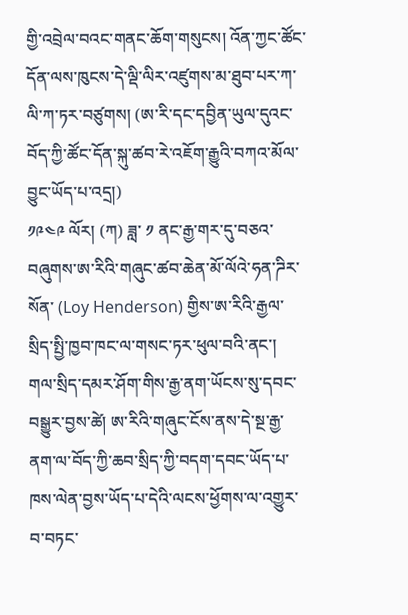གྱི་འབྲེལ་བའང་གནང་ཆོག་གསུངས། འོན་ཀྱང་ཚོང་དོན་ལས་ཁུངས་དེ་ལྡི་ལིར་འཛུགས་མ་ཐུབ་པར་ཀ་ལི་ཀ་ཏར་བཙུགས། (ཨ་རི་དང་དབྱིན་ཡུལ་དུའང་བོད་ཀྱི་ཚོང་དོན་སྐུ་ཚབ་རེ་འཇོག་རྒྱུའི་བཀའ་མོལ་བྱུང་ཡོད་པ་འདྲ།)
༡༩༤༩ ལོར། (ཀ) ཟླ་ ༡ ནང་རྒྱ་གར་དུ་བཅའ་བཞུགས་ཨ་རིའི་གཞུང་ཚབ་ཆེན་མོ་ལོའེ་ཧན་ཌིར་སོན་ (Loy Henderson) གྱིས་ཨ་རིའི་རྒྱལ་སྲིད་སྤྱི་ཁྱབ་ཁང་ལ་གསང་ཏར་ཕུལ་བའི་ནང་། གལ་སྲིད་དམར་ཤོག་གིས་རྒྱ་ནག་ཡོངས་སུ་དབང་བསྒྱུར་བྱས་ཚེ། ཨ་རིའི་གཞུང་ངོས་ནས་དེ་སྔ་རྒྱ་ནག་ལ་བོད་ཀྱི་ཆབ་སྲིད་ཀྱི་བདག་དབང་ཡོད་པ་ཁས་ལེན་བྱས་ཡོད་པ་དེའི་ལངས་ཕྱོགས་ལ་འགྱུར་བ་བཏང་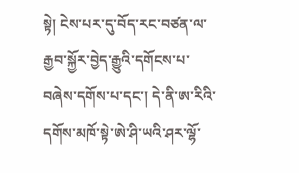སྟེ། ངེས་པར་དུ་བོད་རང་བཙན་ལ་རྒྱབ་སྐྱོར་བྱེད་རྒྱུའི་དགོངས་པ་བཞེས་དགོས་པ་དང་། དེ་ནི་ཨ་རིའི་དགོས་མཁོ་སྟེ་ཨེ་ཤི་ཡའི་ཤར་ལྷོ་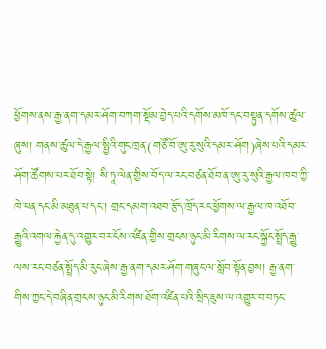ཕྱོགས་ནས་རྒྱ་ནག་དམར་ཤོག་བཀག་སྡོམ་བྱེད་པའི་དགོས་མཁོ་དང་བསྟུན་དགོས་ཚུལ་ཞུས། གནས་ཚུལ་དེ་རྒྱལ་སྤྱིའི་གུང་ཁྲན་(གཙོ་བོ་ཨུ་རུ་སུའི་དམར་ཤོག)ཞེས་པའི་དམར་ཤོག་ཚོགས་པར་ཐོབ་སྟེ། སི་ཏཱ་ལེན་གྱིས་བོད་ལ་རང་བཙན་ཐོབ་ན་ཨུ་རུ་སུའི་རྒྱལ་ཁབ་ཀྱི་ཁེ་ཕན་དང་མི་མཐུན་པ་དང་། གྲང་དམག་འཐབ་རྩོད་ཁྲོད་རང་ཕྱོགས་ལ་རྒྱལ་ཁ་འཐོབ་རྒྱུའི་འགལ་རྐྱེན་དུ་འགྱུར་བར་ངོས་འཛིན་གྱིས་གྲངས་ཉུང་མི་རིགས་ལ་རང་སྐྱོང་སྤྲོད་རྒྱུ་ལས་རང་བཙན་སྤྲོད་མི་རུང་ཞེས་རྒྱ་ནག་དམར་ཤོག་གཞུང་ལ་སློབ་སྟོན་བྱས། རྒྱ་ནག་གིས་ཀྱང་དེ་བཞིན་གྲངས་ཉུང་མི་རིགས་ཐོག་འཛིན་པའི་སྲིད་ཇུས་ལ་འགྱུར་བ་བཏང་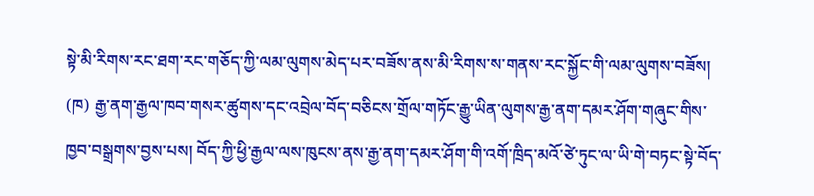སྟེ་མི་རིགས་རང་ཐག་རང་གཅོད་ཀྱི་ལམ་ལུགས་མེད་པར་བཟོས་ནས་མི་རིགས་ས་གནས་རང་སྐྱོང་གི་ལམ་ལུགས་བཟོས། (ཁ) རྒྱ་ནག་རྒྱལ་ཁབ་གསར་ཚུགས་དང་འབྲེལ་བོད་བཅིངས་གྲོལ་གཏོང་རྒྱུ་ཡིན་ལུགས་རྒྱ་ནག་དམར་ཤོག་གཞུང་གིས་ཁྱབ་བསྒྲགས་བྱས་པས། བོད་ཀྱི་ཕྱི་རྒྱལ་ལས་ཁུངས་ནས་རྒྱ་ནག་དམར་ཤོག་གི་འགོ་ཁྲིད་མའོ་ཙེ་ཏུང་ལ་ཡི་གེ་བཏང་སྟེ་བོད་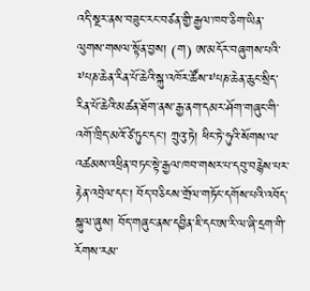འདི་སྔར་ནས་བཟུང་རང་བཙན་གྱི་རྒྱལ་ཁབ་ཅིག་ཡིན་ལུགས་གསལ་སྟོན་བྱས། (ག) ཨ་མདོར་བཞུགས་པའི་༸པཎ་ཆེན་རིན་པོ་ཆེའི་སྐུ་འཁོར་ཚོས་༸པཎ་ཆེན་ཆུང་སྲིད་རིན་པོ་ཆེའི་མཚན་ཐོག་ནས་རྒྱ་ནག་དམར་ཤོག་གཞུང་གི་འགོ་ཁྲིད་མའོ་ཙེ་ཏུང་དང་། ཀྲུའུ་ཏེ། ཕིང་ཏེ་ཧུའི་སོགས་ལ་འཚམས་འཕྲིན་བཏང་སྟེ་རྒྱལ་ཁབ་གསར་པ་དབུ་བརྙེས་པར་རྟེན་འབྲེལ་དང་། བོད་བཅིངས་གྲོལ་གཏོང་དགོས་པའི་འབོད་སྐུལ་ཞུས། བོད་གཞུང་ནས་དབྱིན་ཇི་དང་ཨ་རི་ལ་ཞི་དྲག་གི་རོགས་རམ་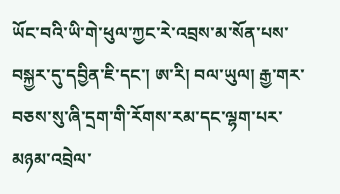ཡོང་བའི་ཡི་གེ་ཕུལ་ཀྱང་རེ་འབྲས་མ་སོན་པས་བསྐྱར་དུ་དབྱིན་ཇི་དང་། ཨ་རི། བལ་ཡུལ། རྒྱ་གར་བཅས་སུ་ཞི་དྲག་གི་རོགས་རམ་དང་ལྷག་པར་མཉམ་འབྲེལ་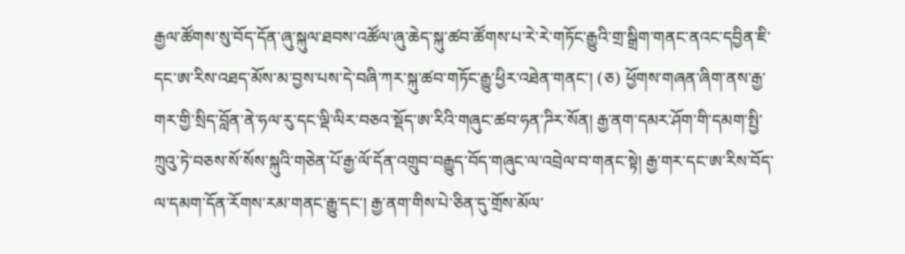རྒྱལ་ཚོགས་སུ་བོད་དོན་ཞུ་སྐུལ་ཐབས་འཚོལ་ཞུ་ཆེད་སྐུ་ཚབ་ཚོགས་པ་རེ་རེ་གཏོང་རྒྱུའི་གྲ་སྒྲིག་གནང་ནའང་དབྱིན་ཇི་དང་ཨ་རིས་འཐད་མོས་མ་བྱས་པས་དེ་བཞི་ཀར་སྐུ་ཚབ་གཏོང་རྒྱུ་ཕྱིར་འཐེན་གནང་། (ཅ) ཕྱོགས་གཞན་ཞིག་ནས་རྒྱ་གར་གྱི་སྲིད་བློན་ནེ་ཧལ་རུ་དང་ལྡི་ལིར་བཅའ་སྡོད་ཨ་རིའི་གཞུང་ཚབ་ཧན་ཌིར་སོན། རྒྱ་ནག་དམར་ཤོག་གི་དམག་སྤྱི་ཀྲུའུ་ཏེ་བཅས་སོ་སོས་སྐུའི་གཅེན་པོ་རྒྱ་ལོ་དོན་འགྲུབ་བརྒྱུད་བོད་གཞུང་ལ་འབྲེལ་བ་གནང་སྟེ། རྒྱ་གར་དང་ཨ་རིས་བོད་ལ་དམག་དོན་རོགས་རམ་གནང་རྒྱུ་དང་། རྒྱ་ནག་གིས་པེ་ཅིན་དུ་གྲོས་མོལ་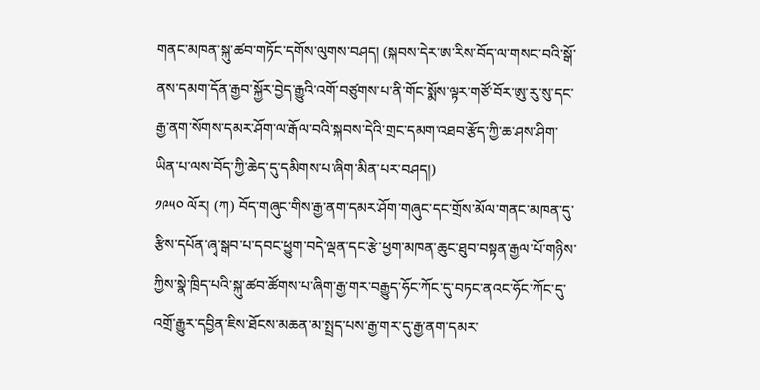གནང་མཁན་སྐུ་ཚབ་གཏོང་དགོས་ལུགས་བཤད། (སྐབས་དེར་ཨ་རིས་བོད་ལ་གསང་བའི་སྒོ་ནས་དམག་དོན་རྒྱབ་སྐྱོར་བྱེད་རྒྱུའི་འགོ་བཙུགས་པ་ནི་གོང་སྨོས་ལྟར་གཙོ་བོར་ཨུ་རུ་སུ་དང་རྒྱ་ནག་སོགས་དམར་ཤོག་ལ་རྒོལ་བའི་སྐབས་དེའི་གྲང་དམག་འཐབ་རྩོད་ཀྱི་ཆ་ཤས་ཤིག་ཡིན་པ་ལས་བོད་ཀྱི་ཆེད་དུ་དམིགས་པ་ཞིག་མིན་པར་བཤད།)
༡༩༥༠ ལོར། (ཀ) བོད་གཞུང་གིས་རྒྱ་ནག་དམར་ཤོག་གཞུང་དང་གྲོས་མོལ་གནང་མཁན་དུ་རྩིས་དཔོན་ཞྭ་སྒབ་པ་དབང་ཕྱུག་བདེ་ལྡན་དང་རྩེ་ཕྱག་མཁན་ཆུང་ཐུབ་བསྟན་རྒྱལ་པོ་གཉིས་ཀྱིས་སྣེ་ཁྲིད་པའི་སྐུ་ཚབ་ཚོགས་པ་ཞིག་རྒྱ་གར་བརྒྱུད་ཧོང་ཀོང་དུ་བཏང་ནའང་ཧོང་ཀོང་དུ་འགྲོ་རྒྱུར་དབྱིན་ཇིས་ཐོངས་མཆན་མ་སྤྲད་པས་རྒྱ་གར་དུ་རྒྱ་ནག་དམར་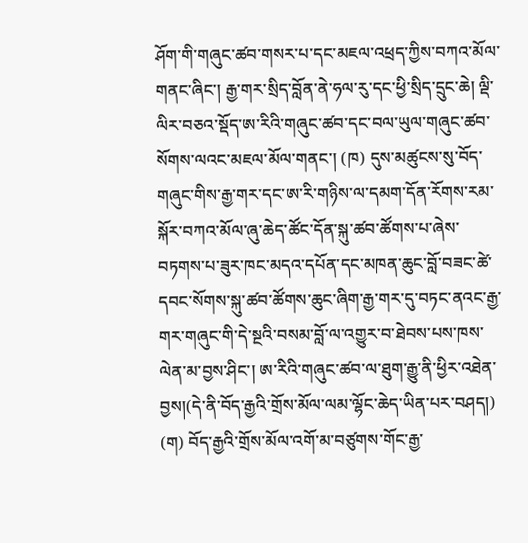ཤོག་གི་གཞུང་ཚབ་གསར་པ་དང་མཇལ་འཕྲད་ཀྱིས་བཀའ་མོལ་གནང་ཞིང་། རྒྱ་གར་སྲིད་བློན་ནེ་ཧལ་རུ་དང་ཕྱི་སྲིད་དྲུང་ཆེ། ལྡི་ལིར་བཅའ་སྡོད་ཨ་རིའི་གཞུང་ཚབ་དང་བལ་ཡུལ་གཞུང་ཚབ་སོགས་ལའང་མཇལ་མོལ་གནང་། (ཁ) དུས་མཚུངས་སུ་བོད་གཞུང་གིས་རྒྱ་གར་དང་ཨ་རི་གཉིས་ལ་དམག་དོན་རོགས་རམ་སྐོར་བཀའ་མོལ་ཞུ་ཆེད་ཚོང་དོན་སྐུ་ཚབ་ཚོགས་པ་ཞེས་བཏགས་པ་ཟུར་ཁང་མདའ་དཔོན་དང་མཁན་ཆུང་བློ་བཟང་ཚེ་དབང་སོགས་སྐུ་ཚབ་ཚོགས་ཆུང་ཞིག་རྒྱ་གར་དུ་བཏང་ནའང་རྒྱ་གར་གཞུང་གི་དེ་སྔའི་བསམ་བློ་ལ་འགྱུར་བ་ཐེབས་པས་ཁས་ལེན་མ་བྱས་ཤིང་། ཨ་རིའི་གཞུང་ཚབ་ལ་ཐུག་རྒྱུ་ནི་ཕྱིར་འཐེན་བྱས།(དེ་ནི་བོད་རྒྱའི་གྲོས་མོལ་ལམ་ལྷོང་ཆེད་ཡིན་པར་བཤད།) (ག) བོད་རྒྱའི་གྲོས་མོལ་འགོ་མ་བཙུགས་གོང་རྒྱ་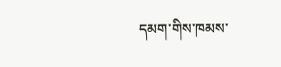དམག་གིས་ཁམས་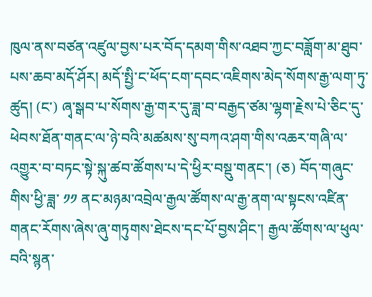ཁུལ་ནས་བཙན་འཛུལ་བྱས་པར་བོད་དམག་གིས་འཐབ་ཀྱང་བཟློག་མ་ཐུབ་པས་ཆབ་མདོ་ཤོར། མདོ་སྤྱི་ང་ཕོད་ངག་དབང་འཇིགས་མེད་སོགས་རྒྱ་ལག་ཏུ་ཚུད། (ང་) ཞྭ་སྒབ་པ་སོགས་རྒྱ་གར་དུ་ཟླ་བ་བརྒྱད་ཙམ་ལྷག་རྗེས་པེ་ཅིང་དུ་ཕེབས་ཐོན་གནང་ལ་ཉེ་བའི་མཚམས་སུ་བཀའ་ཤག་གིས་འཆར་གཞི་ལ་འགྱུར་བ་བཏང་སྟེ་སྐུ་ཚབ་ཚོགས་པ་དེ་ཕྱིར་བསྡུ་གནང་། (ཅ) བོད་གཞུང་གིས་ཕྱི་ཟླ་ ༡༡ ནང་མཉམ་འབྲེལ་རྒྱལ་ཚོགས་ལ་རྒྱ་ནག་ལ་སྟངས་འཛིན་གནང་རོགས་ཞེས་ཞུ་གཏུགས་ཐེངས་དང་པོ་བྱས་ཤིང་། རྒྱལ་ཚོགས་ལ་ཕུལ་བའི་སྙན་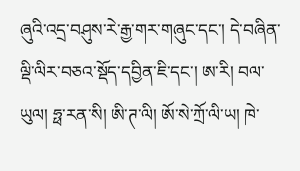ཞུའི་འདྲ་བཤུས་རེ་རྒྱ་གར་གཞུང་དང་། དེ་བཞིན་ལྡི་ལིར་བཅའ་སྡོད་དབྱིན་ཇི་དང་། ཨ་རི། བལ་ཡུལ། ཧྥ་རན་སི། ཨི་ཊ་ལི། ཨོ་སེ་ཀྲོ་ལི་ཡ། ཁེ་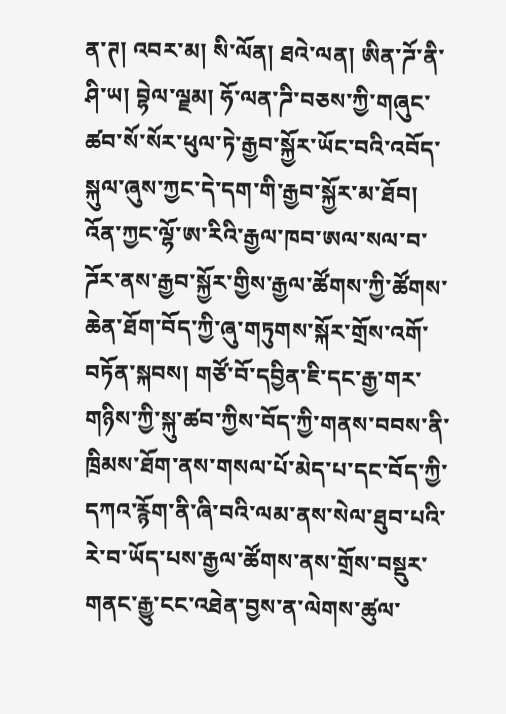ན་ཊ། འབར་མ། སི་ལོན། ཐའེ་ལན། ཨིན་ཌོ་ནི་ཤི་ཡ། བྷེལ་ལྗམ། ཧོ་ལན་ཌི་བཅས་ཀྱི་གཞུང་ཚབ་སོ་སོར་ཕུལ་ཏེ་རྒྱབ་སྐྱོར་ཡོང་བའི་འབོད་སྐུལ་ཞུས་ཀྱང་དེ་དག་གི་རྒྱབ་སྐྱོར་མ་ཐོབ། འོན་ཀྱང་ལྷོ་ཨ་རིའི་རྒྱལ་ཁབ་ཨལ་སལ་བ་ཌོར་ནས་རྒྱབ་སྐྱོར་གྱིས་རྒྱལ་ཚོགས་ཀྱི་ཚོགས་ཆེན་ཐོག་བོད་ཀྱི་ཞུ་གཏུགས་སྐོར་གྲོས་འགོ་བཏོན་སྐབས། གཙོ་བོ་དབྱིན་ཇི་དང་རྒྱ་གར་གཉིས་ཀྱི་སྐུ་ཚབ་ཀྱིས་བོད་ཀྱི་གནས་བབས་ནི་ཁྲིམས་ཐོག་ནས་གསལ་པོ་མེད་པ་དང་བོད་ཀྱི་དཀའ་རྙོག་ནི་ཞི་བའི་ལམ་ནས་སེལ་ཐུབ་པའི་རེ་བ་ཡོད་པས་རྒྱལ་ཚོགས་ནས་གྲོས་བསྡུར་གནང་རྒྱུ་ངང་འཐེན་བྱས་ན་ལེགས་ཚུལ་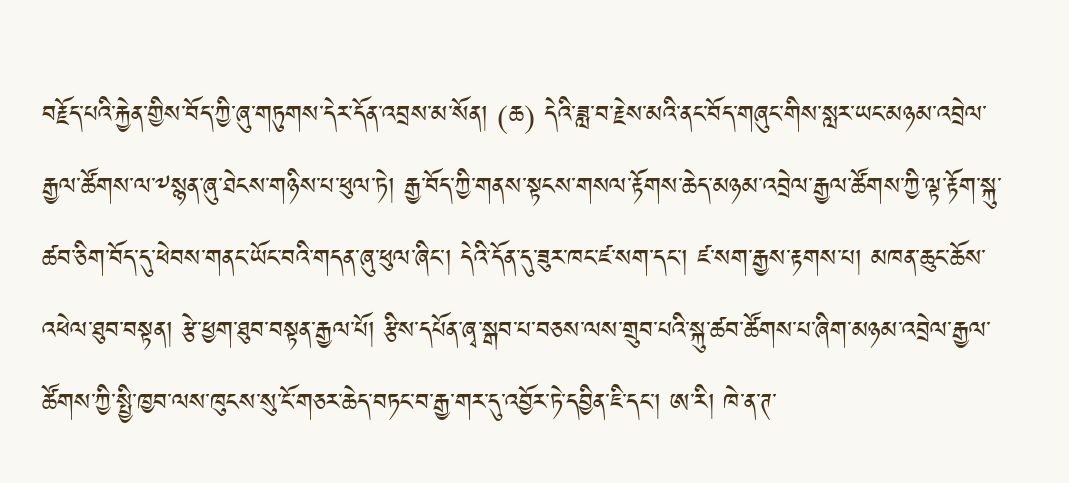བརྗོད་པའི་རྐྱེན་གྱིས་བོད་ཀྱི་ཞུ་གཏུགས་དེར་དོན་འབྲས་མ་སོན། (ཆ) དེའི་ཟླ་བ་རྗེས་མའི་ནང་བོད་གཞུང་གིས་སླར་ཡང་མཉམ་འབྲེལ་རྒྱལ་ཚོགས་ལ་༸སྙན་ཞུ་ཐེངས་གཉིས་པ་ཕུལ་ཏེ། རྒྱ་བོད་ཀྱི་གནས་སྟངས་གསལ་རྟོགས་ཆེད་མཉམ་འབྲེལ་རྒྱལ་ཚོགས་ཀྱི་ལྟ་རྟོག་སྐུ་ཚབ་ཅིག་བོད་དུ་ཕེབས་གནང་ཡོང་བའི་གདན་ཞུ་ཕུལ་ཞིང་། དེའི་དོན་དུ་ཟུར་ཁང་ཛ་སག་དང་། ཛ་སག་རྒྱས་རྟགས་པ། མཁན་ཆུང་ཆོས་འཕེལ་ཐུབ་བསྟན། རྩེ་ཕྱག་ཐུབ་བསྟན་རྒྱལ་པོ། རྩིས་དཔོན་ཞྭ་སྒབ་པ་བཅས་ལས་གྲུབ་པའི་སྐུ་ཚབ་ཚོགས་པ་ཞིག་མཉམ་འབྲེལ་རྒྱལ་ཚོགས་ཀྱི་སྤྱི་ཁྱབ་ལས་ཁུངས་སུ་ངོ་གཅར་ཆེད་བཏང་བ་རྒྱ་གར་དུ་འབྱོར་ཏེ་དབྱིན་ཇི་དང་། ཨ་རི། ཁེ་ན་ཊ་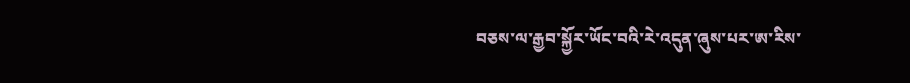བཅས་ལ་རྒྱབ་སྐྱོར་ཡོང་བའི་རེ་འདུན་ཞུས་པར་ཨ་རིས་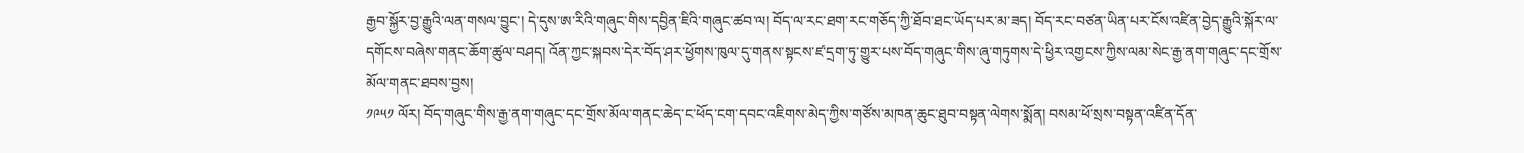རྒྱབ་སྐྱོར་བྱ་རྒྱུའི་ལན་གསལ་བྱུང་། དེ་དུས་ཨ་རིའི་གཞུང་གིས་དབྱིན་ཇིའི་གཞུང་ཚབ་ལ། བོད་ལ་རང་ཐག་རང་གཅོད་ཀྱི་ཐོབ་ཐང་ཡོད་པར་མ་ཟད། བོད་རང་བཙན་ཡིན་པར་ངོས་འཛིན་བྱེད་རྒྱུའི་སྐོར་ལ་དགོངས་བཞེས་གནང་ཆོག་ཚུལ་བཤད། འོན་ཀྱང་སྐབས་དེར་བོད་ཤར་ཕྱོགས་ཁུལ་དུ་གནས་སྟངས་ཛ་དྲག་ཏུ་གྱུར་པས་བོད་གཞུང་གིས་ཞུ་གཏུགས་དེ་ཕྱིར་འགྱངས་ཀྱིས་ལམ་སེང་རྒྱ་ནག་གཞུང་དང་གྲོས་མོལ་གནང་ཐབས་བྱས།
༡༩༥༡ ལོར། བོད་གཞུང་གིས་རྒྱ་ནག་གཞུང་དང་གྲོས་མོལ་གནང་ཆེད་ང་ཕོད་ངག་དབང་འཇིགས་མེད་ཀྱིས་གཙོས་མཁན་ཆུང་ཐུབ་བསྟན་ལེགས་སྨོན། བསམ་ཕོ་སྲས་བསྟན་འཛིན་དོན་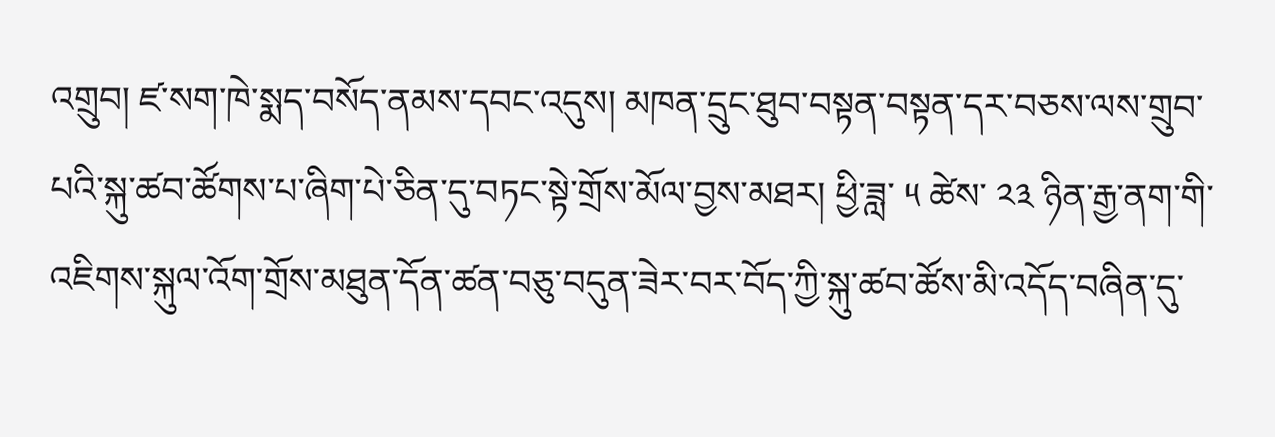འགྲུབ། ཛ་སག་ཁེ་སྨད་བསོད་ནམས་དབང་འདུས། མཁན་དྲུང་ཐུབ་བསྟན་བསྟན་དར་བཅས་ལས་གྲུབ་པའི་སྐུ་ཚབ་ཚོགས་པ་ཞིག་པེ་ཅིན་དུ་བཏང་སྟེ་གྲོས་མོལ་བྱས་མཐར། ཕྱི་ཟླ་ ༥ ཚེས་ ༢༣ ཉིན་རྒྱ་ནག་གི་འཇིགས་སྐུལ་འོག་གྲོས་མཐུན་དོན་ཚན་བཅུ་བདུན་ཟེར་བར་བོད་ཀྱི་སྐུ་ཚབ་ཚོས་མི་འདོད་བཞིན་དུ་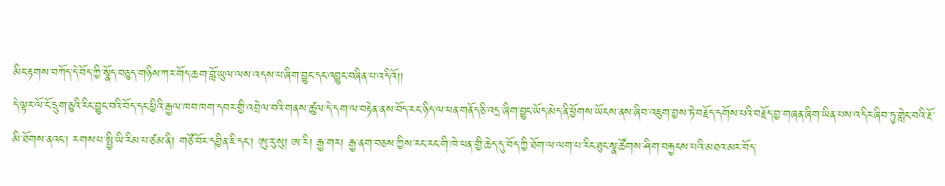མིང་རྟགས་བཀོད་དེ་བོད་ཀྱི་སྣོད་བཅུད་གཉིས་ཀར་གོད་ཆག་བློ་ཡུལ་ལས་འདས་པ་ཞིག་བྱུང་དང་འབྱུང་བཞིན་པ་འདིའོ།།
དེ་ལྟར་ལོ་ངོ་དྲུག་ཅུའི་རིང་བྱུང་བའི་བོད་དང་ཕྱིའི་རྒྱལ་ཁབ་ཁག་དབར་གྱི་འབྲེལ་བའི་གནས་ཚུལ་དེ་དག་ལ་བརྟེན་ནས་བོད་རང་ཉིད་ལ་ཕན་གནོད་ཅི་འདྲ་ཞིག་བྱུང་ཡོད་མེད་ནི་ཕྱོགས་ཡོངས་ནས་ཞིབ་འཇུག་བྱས་ཏེ་བརྗོད་དགོས་པའི་བརྗོད་བྱ་གཞན་ཞིག་ཡིན་པས་འདིར་ཞིབ་ཏུ་གླེང་བའི་རྔོ་མི་ཐོགས་ནའང་། རགས་པ་སྤྱི་ཡི་རིམ་པ་ཙམ་ནི། གཙོ་བོར་དབྱིན་ཇི་དང་། ཨུ་རུ་སུ། ཨ་རི། རྒྱ་གར། རྒྱ་ནག་བཅས་ཀྱིས་རང་རང་གི་ཁེ་ཕན་གྱི་ཆེད་དུ་བོད་ཀྱི་ཐོག་ལ་ལག་པ་རིང་ཐུང་སྣ་ཚོགས་ཤིག་བརྐྱངས་པའི་མཐའ་མར་བོད་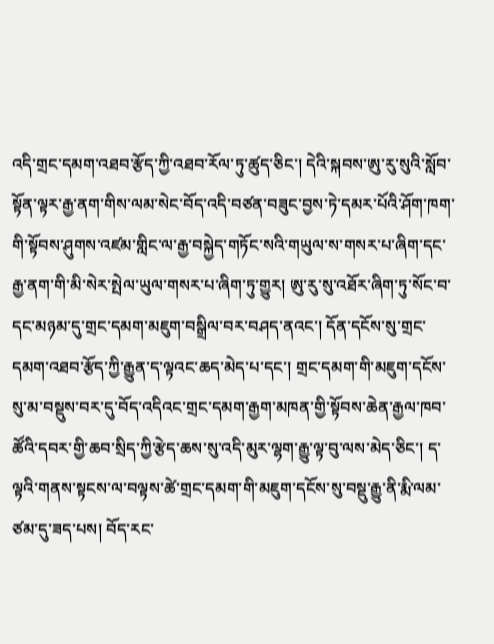འདི་གྲང་དམག་འཐབ་རྩོད་ཀྱི་འཐབ་རོལ་ཏུ་ཚུད་ཅིང་། དེའི་སྐབས་ཨུ་རུ་སུའི་སློབ་སྟོན་ལྟར་རྒྱ་ནག་གིས་ལམ་སེང་བོད་འདི་བཙན་བཟུང་བྱས་ཏེ་དམར་པོའི་ཤོག་ཁག་གི་སྟོབས་ཤུགས་འཛམ་གླིང་ལ་རྒྱ་བསྐྱེད་གཏོང་སའི་གཡུལ་ས་གསར་པ་ཞིག་དང་རྒྱ་ནག་གི་མི་སེར་སྤེལ་ཡུལ་གསར་པ་ཞིག་ཏུ་གྱུར། ཨུ་རུ་སུ་འཐོར་ཞིག་ཏུ་སོང་བ་དང་མཉམ་དུ་གྲང་དམག་མཇུག་བསྒྲིལ་བར་བཤད་ནའང་། དོན་དངོས་སུ་གྲང་དམག་འཐབ་རྩོད་ཀྱི་རྒྱུན་ད་ལྟའང་ཆད་མེད་པ་དང་། གྲང་དམག་གི་མཇུག་དངོས་སུ་མ་བསྡུས་བར་དུ་བོད་འདིའང་གྲང་དམག་རྒྱག་མཁན་གྱི་སྟོབས་ཆེན་རྒྱལ་ཁབ་ཚོའི་དབར་གྱི་ཆབ་སྲིད་ཀྱི་རྩེད་ཆས་སུ་འདི་མུར་ལྷག་རྒྱུ་ལྟ་བུ་ལས་མེད་ཅིང་། ད་ལྟའི་གནས་སྟངས་ལ་བལྟས་ཚེ་གྲང་དམག་གི་མཇུག་དངོས་སུ་བསྡུ་རྒྱུ་ནི་རྨི་ལམ་ཙམ་དུ་ཟད་པས། བོད་རང་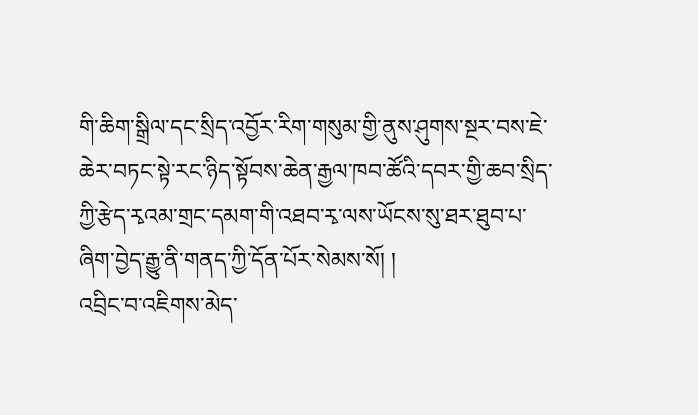གི་ཆིག་སྒྲིལ་དང་སྲིད་འབྱོར་རིག་གསུམ་གྱི་ནུས་ཤུགས་སྔར་བས་ཇེ་ཆེར་བཏང་སྟེ་རང་ཉིད་སྟོབས་ཆེན་རྒྱལ་ཁབ་ཚོའི་དབར་གྱི་ཆབ་སྲིད་ཀྱི་རྩེད་རྭའམ་གྲང་དམག་གི་འཐབ་རྭ་ལས་ཡོངས་སུ་ཐར་ཐུབ་པ་ཞིག་བྱེད་རྒྱུ་ནི་གནད་ཀྱི་དོན་པོར་སེམས་སོ། །
འབྲིང་བ་འཇིགས་མེད་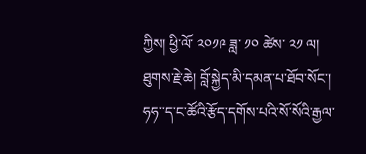ཀྱིས། ཕྱི་ལོ་ ༢༠༡༩ ཟླ་ ༡༠ ཚེས་ ༢༡ ལ།
ཐུགས་རྗེ་ཆེ། བློ་སྐྱེད་མི་དམན་པ་ཐོབ་སོང་།
ཧཧ་་ད་ང་ཚོའི་རྩོད་དགོས་པའི་སོ་སོའི་རྒྱལ་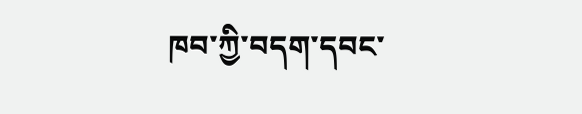ཁབ་ཀྱི་བདག་དབང་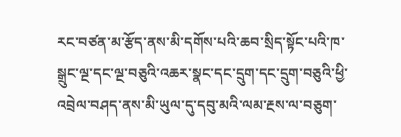རང་བཙན་མ་རྩོད་ནས་མི་དགོས་པའི་ཆབ་སྲིད་སྟོང་པའི་ཁ་སྒྲུང་ལྔ་དང་ལྔ་བཅུའི་འཆར་སྣང་དང་དྲུག་དང་དྲུག་བཅུའི་ཕྱི་འབྲེལ་བཤད་ནས་མི་ཡུལ་དུ་དབུ་མའི་ལམ་རྔས་ལ་བཅུག་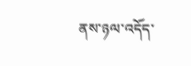ནས་ཉལ་འདོད་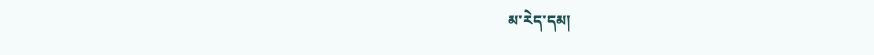མ་རེད་དམ།